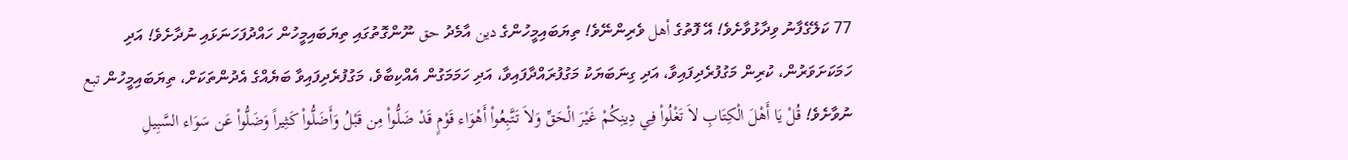77 ކަލޭގެފާނު ވިދާޅުވާށެވެ! އޭ ފޮތުގެ أهل ވެރިންނޭވެ! ތިޔަބައިމީހުންގެ دين އާމެދު حق ނޫންގޮތުގައި ތިޔަބައިމީހުން ހައްދުފަހަނަޅައި ނުދާށެވެ! އަދި ހަމަކަށަވަރުން، ކުރިން މަގުފުރެދިފައިވާ، އަދި ގިނަބަޔަކު މަގުފުރައްދާފައިވާ، އަދި ހަމަމަގުން އެއްކިބާވެ، މަގުފުރެދިފައިވާ ބަޔެއްގެ އެދުންތަކަށް، ތިޔަބައިމީހުން تبع ނުވާށެވެ! قُلْ يَا أَهْلَ الْكِتَابِ لاَ تَغْلُواْ فِي دِينِكُمْ غَيْرَ الْحَقِّ وَلاَ تَتَّبِعُواْ أَهْوَاء قَوْمٍ قَدْ ضَلُّواْ مِن قَبْلُ وَأَضَلُّواْ كَثِيراً وَضَلُّواْ عَن سَوَاء السَّبِيلِ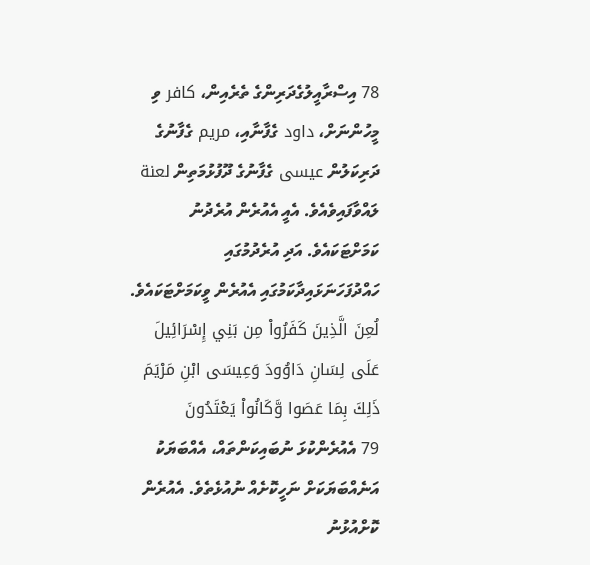78 އިސްރާއީލުގެދަރިންގެ ތެރެއިން، كافر ވި މީހުންނަށް، داود ގެފާނާއި، مريم ގެފާނުގެ ދަރިކަލުން عيسى ގެފާނުގެ ދޫފުޅުމަތިން لعنة ލައްވާފައިވެއެވެ. އެއީ އެއުރެން އުރެދުނު ކަމަށްޓަކައެވެ. އަދި އުރެދުމުގައި ހައްދުފަހަނަޅައިދާކަމުގައި އެއުރެން ވީކަމަށްޓަކައެވެ. لُعِنَ الَّذِينَ كَفَرُواْ مِن بَنِي إِسْرَائِيلَ عَلَى لِسَانِ دَاوُودَ وَعِيسَى ابْنِ مَرْيَمَ ذَلِكَ بِمَا عَصَوا وَّكَانُواْ يَعْتَدُونَ
79 އެއުރެންކުޅަ ނުބައިކަންތައް، އެއްބަޔަކު އަނެއްބަޔަކަށް ނަހީކޮށެއް ނުއުޅެތެވެ. އެއުރެން ކޮށްއުޅުނު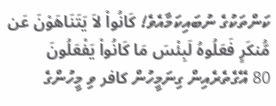ކަންތަކުގެ ނުބައިކަމާއެވެ! كَانُواْ لاَ يَتَنَاهَوْنَ عَن مُّنكَرٍ فَعَلُوهُ لَبِئْسَ مَا كَانُواْ يَفْعَلُونَ
80 އޭގެތެރެއިން ގިނަމީހުން كافر ވި މީހުންގެ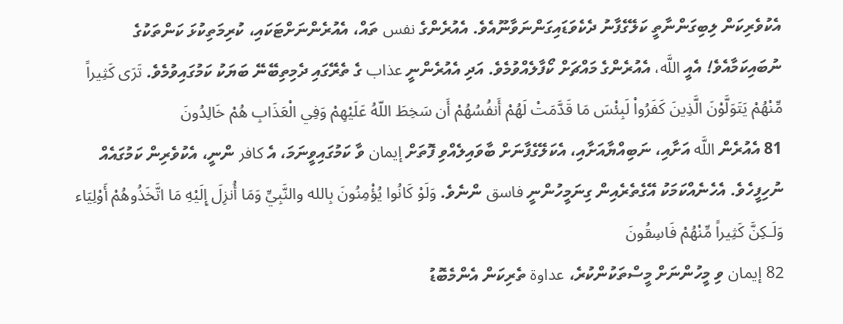އެކުވެރިކަން ލިބިގަންނާތީ ކަލޭގެފާނު ދެކެވަޑައިގަންނަވާނޫއެވެ. އެއުރެންގެ نفس ތައް، އެއުރެންނަށްޓަކައި، ކުރިމަތިކުޅަ ކަންތަކުގެ ނުބައިކަމާއެވެ! އެއީ اللَّه، އެއުރެންގެ މައްޗަށް ކޯފާލެއްވުމެވެ. އަދި އެއުރެންނީ عذاب ގެ ތެރޭގައި ދެމިތިބޭނޭ ބަޔަކު ކަމުގައިވުމެވެ. تَرَى كَثِيراً مِّنْهُمْ يَتَوَلَّوْنَ الَّذِينَ كَفَرُواْ لَبِئْسَ مَا قَدَّمَتْ لَهُمْ أَنفُسُهُمْ أَن سَخِطَ اللّهُ عَلَيْهِمْ وَفِي الْعَذَابِ هُمْ خَالِدُونَ
81 އެއުރެން اللَّه އަށާއި، ނަބިއްޔާއަށާއި، އެކަލޭގެފާނަށް ބާވައިލެއްވި ފޮތަށް إيمان ވާ ކަމުގައިވީނަމަ، އެ كافر ންނީ، އެކުވެރިން ކަމުގައެއް ނުހިފީހެވެ. އެހެނެއްކަމަކު އޭގެތެރެއިން ގިނަމީހުންނީ فاسق ންނެވެ. وَلَوْ كَانُوا يُؤْمِنُونَ بِالله والنَّبِيِّ وَمَا أُنزِلَ إِلَيْهِ مَا اتَّخَذُوهُمْ أَوْلِيَاء وَلَـكِنَّ كَثِيراً مِّنْهُمْ فَاسِقُونَ
82 إيمان ވި މީހުންނަށް މީސްތަކުންކުރެ، عداوة ތެރިކަން އެންމެބޮޑު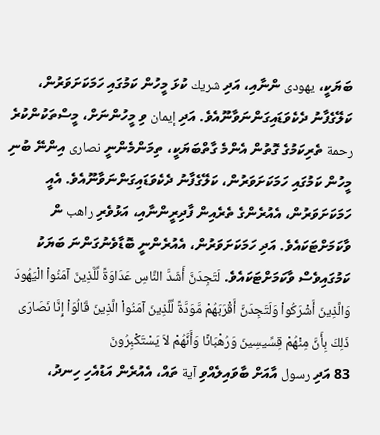ބަޔަކީ، يهودى ންނާއި، އަދި شريك ކުޅަ މީހުން ކަމުގައި ހަމަކަށަވަރުން، ކަލޭގެފާނު ދެކެވަޑައިގަންނަވާނޫއެވެ. އަދި إيمان ވި މީހުންނަށް، މީސްތަކުންކުރެ رحمة ތެރިކަމުގެ ގޮތުން އެންމެ ގާތްބަޔަކީ، ތިމަންމެންނީ نصارى އިންނޭ ބުނި މީހުން ކަމުގައި ހަމަކަށަވަރުން، ކަލޭގެފާނު ދެކެވަޑައިގަންނަވާނޫއެވެ. އެއީ ހަމަކަށަވަރުން، އެއުރެންގެ ތެރެއިން ފާދިރީންނާއި، އަޅުވެރި راهب ން ވާކަމަށްޓަކައެވެ. އަދި ހަމަކަށަވަރުން، އެއުރެންނީ ބޮޑާވެނުގަންނަ ބަޔަކު ކަމުގައިވެސް ވާކަމަށްޓަކައެވެ. لَتَجِدَنَّ أَشَدَّ النَّاسِ عَدَاوَةً لِّلَّذِينَ آمَنُواْ الْيَهُودَ وَالَّذِينَ أَشْرَكُواْ وَلَتَجِدَنَّ أَقْرَبَهُمْ مَّوَدَّةً لِّلَّذِينَ آمَنُواْ الَّذِينَ قَالُوَاْ إِنَّا نَصَارَى ذَلِكَ بِأَنَّ مِنْهُمْ قِسِّيسِينَ وَرُهْبَانًا وَأَنَّهُمْ لاَ يَسْتَكْبِرُونَ
83 އަދި رسول އާއަށް ބާވައިލެއްވި آية ތައް، އެއުރެން އަޑުއެހި ހިނދު،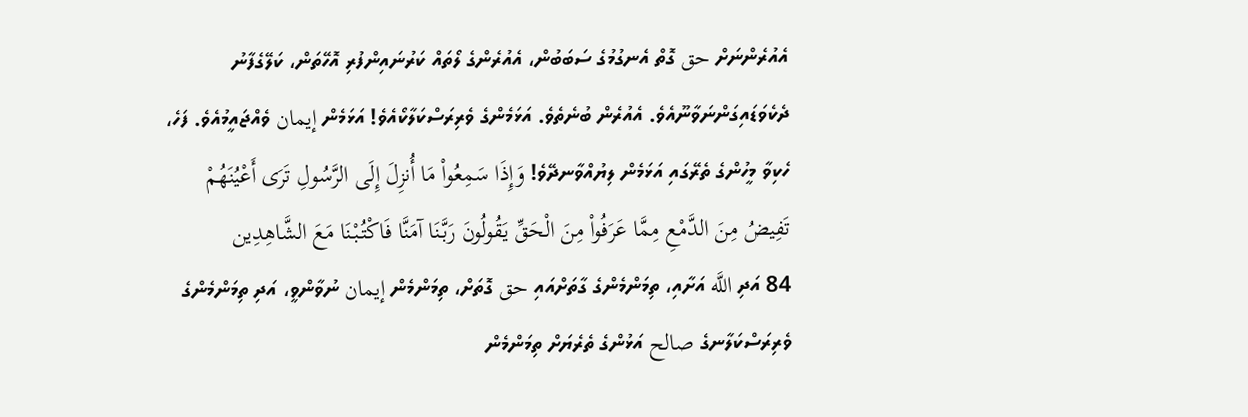އެއުރެންނަށް حق ގޮތް އެނގުމުގެ ސަބަބުން، އެއުރެންގެ ލޯތައް ކަރުނައިންފުރި އޮހޭތަން، ކަލޭގެފާނު ދެކެވަޑައިގަންނަވާނޫއެވެ. އެއުރެން ބުނެތެވެ. އަޅަމެންގެ ވެރިރަސްކަލާކޯއެވެ! އަޅަމެން إيمان ވެއްޖައީމުއެވެ. ފަހެ، ހެކިވާ މީހުންގެ ތެރޭގައި އަޅަމެން ލިޔުއްވާނދޭވެ! وَإِذَا سَمِعُواْ مَا أُنزِلَ إِلَى الرَّسُولِ تَرَى أَعْيُنَهُمْ تَفِيضُ مِنَ الدَّمْعِ مِمَّا عَرَفُواْ مِنَ الْحَقِّ يَقُولُونَ رَبَّنَا آمَنَّا فَاكْتُبْنَا مَعَ الشَّاهِدِين
84 އަދި اللَّه އަށާއި، ތިމަންމެންގެ ގާތަށްއައި حق ގޮތަށް، ތިމަންމެން إيمان ނުވާންވީ، އަދި ތިމަންމެންގެ ވެރިރަސްކަލާނގެ صالح އަޅުންގެ ތެރެޔަށް ތިމަންމެން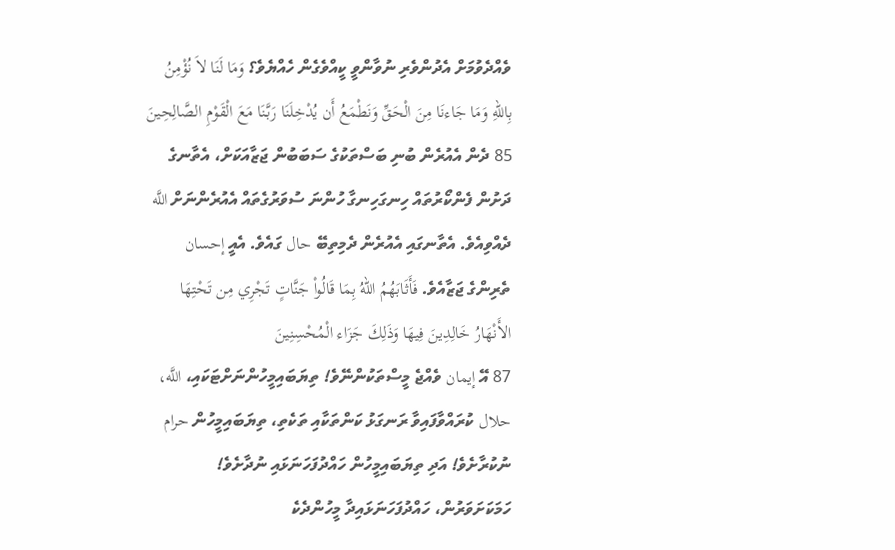ވެއްދެވުމަށް އެދުންވެރި ނުވާންވީ ކީއްވެގެން ހެއްޔެވެ؟ وَمَا لَنَا لاَ نُؤْمِنُ بِاللّهِ وَمَا جَاءنَا مِنَ الْحَقِّ وَنَطْمَعُ أَن يُدْخِلَنَا رَبَّنَا مَعَ الْقَوْمِ الصَّالِحِينَ
85 ދެން އެއުރެން ބުނި ބަސްތަކުގެ ސަބަބުން ޖަޒާއަކަށް، އެތާނގެ ދަށުން ފެންކޯރުތައް ހިނގަހިނގާ ހުންނަ ސުވަރުގެތައް އެއުރެންނަށް اللَّه ދެއްވިއެވެ. އެތާނގައި އެއުރެން ދެމިތިބޭ حال ގައެވެ. އެއީ إحسان ތެރިންގެ ޖަޒާއެވެ. فَأَثَابَهُمُ اللّهُ بِمَا قَالُواْ جَنَّاتٍ تَجْرِي مِن تَحْتِهَا الأَنْهَارُ خَالِدِينَ فِيهَا وَذَلِكَ جَزَاء الْمُحْسِنِينَ
87 އޭ إيمان ވެއްޖެ މީސްތަކުންނޭވެ! ތިޔަބައިމީހުންނަށްޓަކައި، اللَّه، حلال ކުރައްވާފައިވާ ރަނގަޅު ކަންތަކާއި ތަކެތި، ތިޔަބައިމީހުން حرام ނުކުރާށެވެ! އަދި ތިޔަބައިމީހުން ހައްދުފަހަނަޅައި ނުދާށެވެ! ހަމަކަށަވަރުން، ހައްދުފަހަނަޅައިދާ މީހުންދެކެ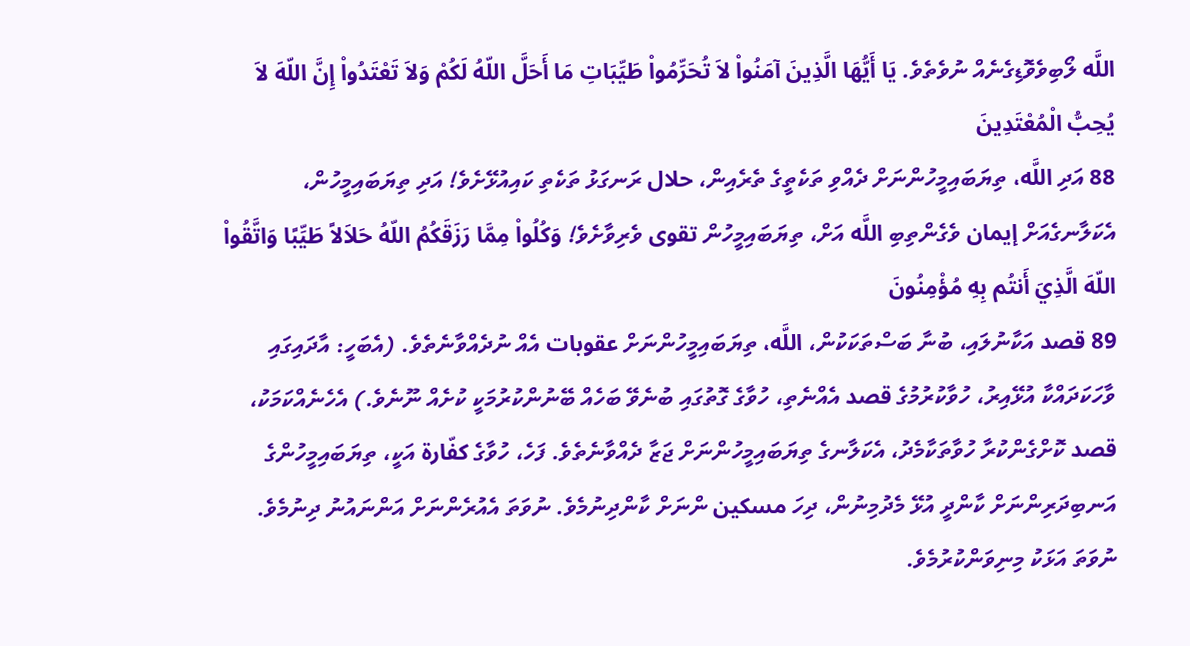اللَّه ލޯބިވެވޮޑިގެނެއް ނުވެތެވެ. يَا أَيُّهَا الَّذِينَ آمَنُواْ لاَ تُحَرِّمُواْ طَيِّبَاتِ مَا أَحَلَّ اللّهُ لَكُمْ وَلاَ تَعْتَدُواْ إِنَّ اللّهَ لاَ يُحِبُّ الْمُعْتَدِينَ
88 އަދި اللَّه، ތިޔަބައިމީހުންނަށް ދެއްވި ތަކެތީގެ ތެރެއިން، حلال ރަނގަޅު ތަކެތި ކައިއުޅޭށެވެ! އަދި ތިޔަބައިމީހުން، އެކަލާނގެއަށް إيمان ވެގެންތިބި اللَّه އަށް، ތިޔަބައިމީހުން تقوى ވެރިވާށެވެ! وَكُلُواْ مِمَّا رَزَقَكُمُ اللّهُ حَلاَلاً طَيِّبًا وَاتَّقُواْ اللّهَ الَّذِيَ أَنتُم بِهِ مُؤْمِنُونَ
89 قصد އަކާނުލައި، ބުނާ ބަސްތަކަކުން، اللَّه، ތިޔަބައިމީހުންނަށް عقوبات އެއް ނުދެއްވާނެތެވެ. (އެބަހީ: އާދައިގައި ވާހަކަދައްކާ އުޅޭއިރު، ހުވާކުރުމުގެ قصد އެއްނެތި، ހުވާގެ ގޮތުގައި ބުނެވޭ ބަހެއް ބޭނުންކުރުމަކީ ކުށެއް ނޫނެވެ.) އެހެނެއްކަމަކު، قصد ކޮށްގެންކުރާ ހުވާތަކާމެދު، އެކަލާނގެ ތިޔަބައިމީހުންނަށް ޖަޒާ ދެއްވާނެތެވެ. ފަހެ، ހުވާގެ كفّارة އަކީ، ތިޔަބައިމީހުންގެ އަނބިދަރިންނަށް ކާންދީ އުޅޭ މެދުމިނުން، ދިހަ مسكين ންނަށް ކާންދިނުމެވެ. ނުވަތަ އެއުރެންނަށް އަންނައުނު ދިނުމެވެ. ނުވަތަ އަޅަކު މިނިވަންކުރުމެވެ.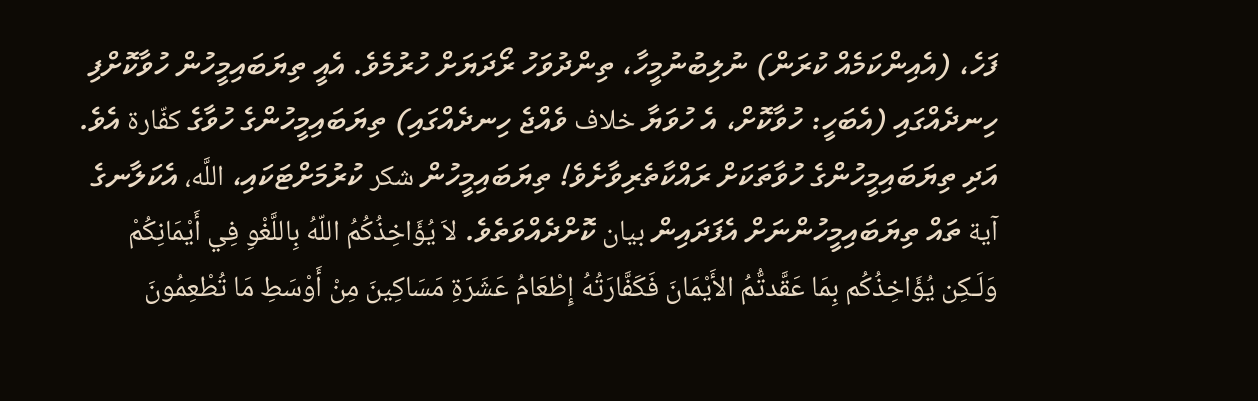ފަހެ، (އެއިންކަމެއް ކުރަން) ނުލިބުނުމީހާ، ތިންދުވަހު ރޯދަޔަށް ހުރުމެވެ. އެއީ ތިޔަބައިމީހުން ހުވާކޮށްފި ހިނދެއްގައި (އެބަހީ: ހުވާކޮށް، އެ ހުވަޔާ خلاف ވެއްޖެ ހިނދެއްގައި) ތިޔަބައިމީހުންގެ ހުވާގެ كفّارة އެވެ. އަދި ތިޔަބައިމީހުންގެ ހުވާތަކަށް ރައްކާތެރިވާށެވެ! ތިޔަބައިމީހުން شكر ކުރުމަށްޓަކައި، اللَّه، އެކަލާނގެ آية ތައް ތިޔަބައިމީހުންނަށް އެފަދައިން بيان ކޮށްދެއްވަތެވެ. لاَ يُؤَاخِذُكُمُ اللّهُ بِاللَّغْوِ فِي أَيْمَانِكُمْ وَلَـكِن يُؤَاخِذُكُم بِمَا عَقَّدتُّمُ الأَيْمَانَ فَكَفَّارَتُهُ إِطْعَامُ عَشَرَةِ مَسَاكِينَ مِنْ أَوْسَطِ مَا تُطْعِمُونَ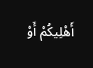أَهْلِيكُمْ أَوْ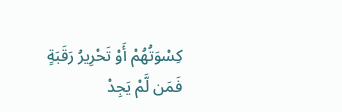كِسْوَتُهُمْ أَوْ تَحْرِيرُ رَقَبَةٍ فَمَن لَّمْ يَجِدْ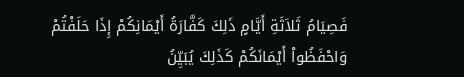فَصِيَامُ ثَلاَثَةِ أَيَّامٍ ذَلِكَ كَفَّارَةُ أَيْمَانِكُمْ إِذَا حَلَفْتُمْ وَاحْفَظُواْ أَيْمَانَكُمْ كَذَلِكَ يُبَيِّنُ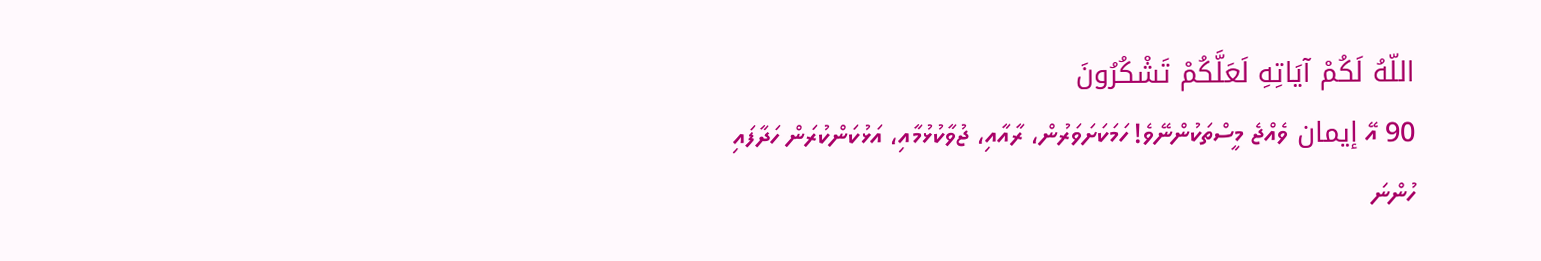اللّهُ لَكُمْ آيَاتِهِ لَعَلَّكُمْ تَشْكُرُونَ
90 އޭ إيمان ވެއްޖެ މީސްތަކުންނޭވެ! ހަމަކަށަވަރުން، ރާއާއި، ޖުވާކުޅުމާއި، އަޅުކަންކުރަން ހަދާފައި ހުންނަ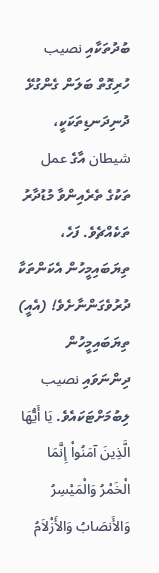ބުދުތަކާއި نصيب ހުރިގޮތް ބަލަން ގެންގުޅޭ ދުނިދަނޑިތަކަކީ، شيطان އާގެ عمل ތަކުގެ ތެރެއިންވާ މުޑުދާރު ތަކެއްޗެވެ. ފަހެ، ތިޔަބައިމީހުން އެކަންތަކާ ދުރުވެގަންނާށެވެ! (އެއީ) ތިޔަބައިމީހުން ދިންނަވައި نصيب ލިބުމަށްޓަކައެވެ. يَا أَيُّهَا الَّذِينَ آمَنُواْ إِنَّمَا الْخَمْرُ وَالْمَيْسِرُ وَالأَنصَابُ وَالأَزْلاَمُ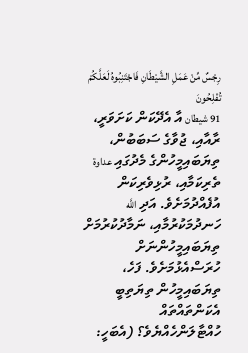رِجْسٌ مِّنْ عَمَلِ الشَّيْطَانِ فَاجْتَنِبُوهُ لَعَلَّكُمْ تُفْلِحُونَ
91 شيطان އާ އެދޭކަން ކަށަވަރީ، ރާއާއި، ޖުވާގެ ސަބަބުން، ތިޔަބައިމީހުންގެ މެދުގައި عداوة ތެރިކަމާއި، ރުޅިވެރިކަން އުފެއްދުމަށެވެ. އަދި اللَّه ހަނދުމަކުރުމާއި، ނަމާދުކުރުމަށް ތިޔަބައިމީހުންނަށް ހުރަސްއެޅުމަށެވެ. ފަހެ، ތިޔަބައިމީހުން ތިޔަތިބީ އެކަންތައްތައް ހުއްޓާލަންހެއްޔެވެ؟ (އެބަހީ: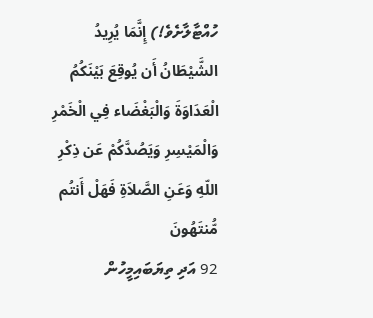ހުއްޓާލާށެވެ!) إِنَّمَا يُرِيدُ الشَّيْطَانُ أَن يُوقِعَ بَيْنَكُمُ الْعَدَاوَةَ وَالْبَغْضَاء فِي الْخَمْرِ وَالْمَيْسِرِ وَيَصُدَّكُمْ عَن ذِكْرِ اللّهِ وَعَنِ الصَّلاَةِ فَهَلْ أَنتُم مُّنتَهُونَ
92 އަދި ތިޔަބައިމީހުން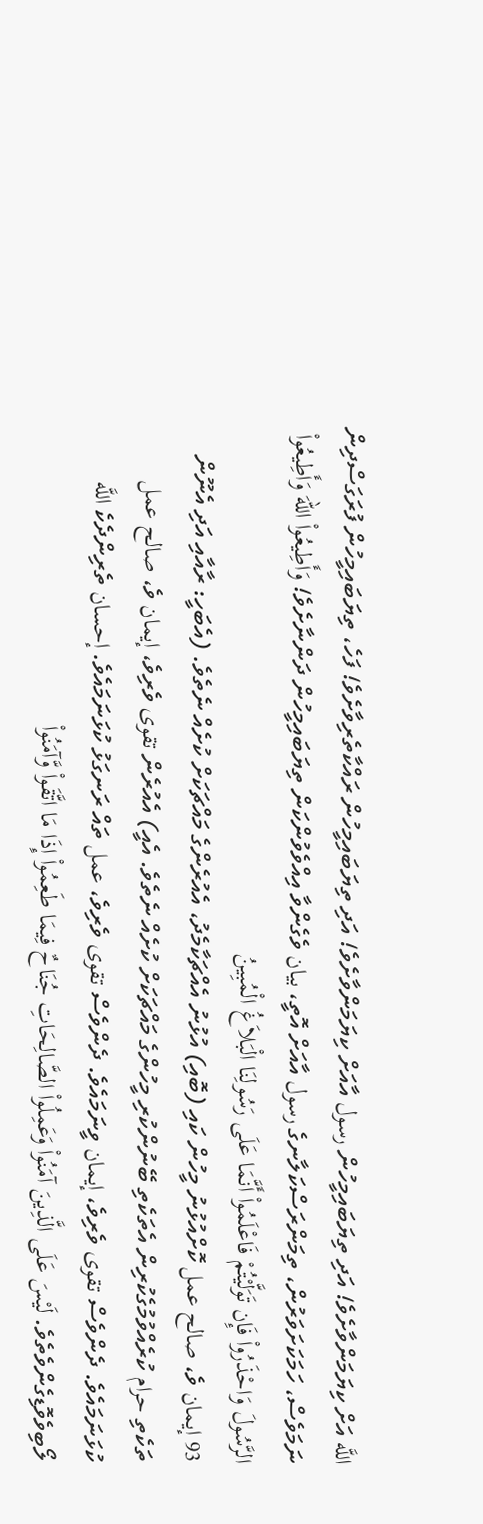اللَّه އަށް ކިޔަމަންވާށެވެ! އަދި ތިޔަބައިމީހުން رسول އާއަށް ކިޔަމަންވާށެވެ! އަދި ތިޔަބައިމީހުން ރައްކާތެރިވާށެވެ! ފަހެ، ތިޔަބައިމީހުން ފުރަގަސްދިން ނަމަވެސް، ހަމަކަށަވަރުން، ތިމަންރަސްކަލާނގެ رسول އާއަށް އޮތީ، بيان ވެގެންވާ އިއްވެވުންކަން ތިޔަބައިމީހުން ދަންނާށެވެ! وَأَطِيعُواْ اللّهَ وَأَطِيعُواْ الرَّسُولَ وَاحْذَرُواْ فَإِن تَوَلَّيْتُمْ فَاعْلَمُواْ أَنَّمَا عَلَى رَسُولِنَا الْبَلاَغُ الْمُبِينُ
93 إيمان ވެ، صالح عمل ކޮށްއުޅުނު މީހުން ކައި (ބޮއި) އުޅުނު އެއްޗަކާމެދު، އެއުރެންގެ މައްޗަކަށް ކުށެއް ނެތެވެ. (އެބަހީ: ރާއާއި އަދި އެނޫން ތަކެތި حرام ކުރެއްވުމުގެކުރިން އެތަކެތި ބޭނުންކުރި މީހުންގެ މައްޗަކަށް ކުށެއް ނެތެވެ. އެއީ) އެއުރެން تقوى ވެރިވެ، إيمان ވެ، صالح عمل ކުޅަނަމައެވެ. ދެންވެސް تقوى ވެރިވެ، إيمان ވީނަމައެވެ. ދެންވެސް تقوى ވެރިވެ، عمل ތައް ރަނގަޅު ކުޅަނަމައެވެ. إحسان ތެރިންދެކެ اللَّه ލޯބިވެވޮޑިގެންވެތެވެ. لَيْسَ عَلَى الَّذِينَ آمَنُواْ وَعَمِلُواْ الصَّالِحَاتِ جُنَاحٌ فِيمَا طَعِمُواْ إِذَا مَا اتَّقَواْ وَّآمَنُواْ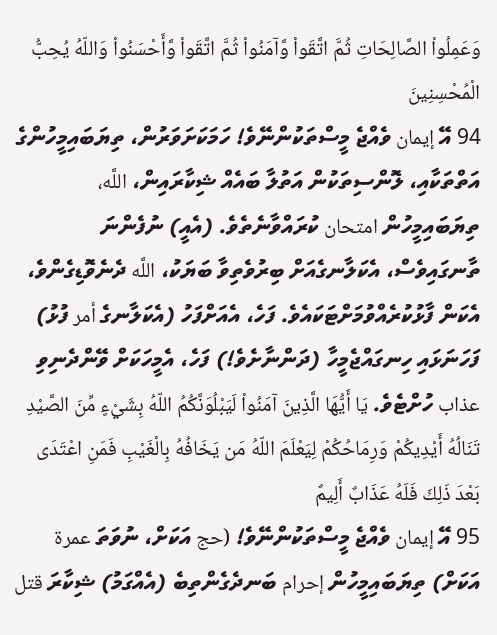وَعَمِلُواْ الصَّالِحَاتِ ثُمَّ اتَّقَواْ وَّآمَنُواْ ثُمَّ اتَّقَواْ وَّأَحْسَنُواْ وَاللّهُ يُحِبُّ الْمُحْسِنِينَ
94 އޭ إيمان ވެއްޖެ މީސްތަކުންނޭވެ! ހަމަކަށަވަރުން، ތިޔަބައިމީހުންގެ އަތްތަކާއި، ލޮންސިތަކުން އަތުލާ ބައެއް ޝިކާރައިން، اللَّه، ތިޔަބައިމީހުން امتحان ކުރައްވާނެތެވެ. (އެއީ) ނުފެންނަ ތާނގައިވެސް، އެކަލާނގެއަށް ބިރުވެތިވާ ބަޔަކު، اللَّه ދެނެވޮޑިގެންވެ، އެކަން ފާޅުކުރެއްވުމަށްޓަކައެވެ. ފަހެ، އެއަށްފަހު (އެކަލާނގެ أمر ފުޅު) ފަހަނަޅައި ހިނގައްޖެމީހާ (ދަންނާށެވެ!) ފަހެ، އެމީހަކަށް ވޭންދެނިވި عذاب ހުށްޓެވެ. يَا أَيُّهَا الَّذِينَ آمَنُواْ لَيَبْلُوَنَّكُمُ اللّهُ بِشَيْءٍ مِّنَ الصَّيْدِ تَنَالُهُ أَيْدِيكُمْ وَرِمَاحُكُمْ لِيَعْلَمَ اللّهُ مَن يَخَافُهُ بِالْغَيْبِ فَمَنِ اعْتَدَى بَعْدَ ذَلِكَ فَلَهُ عَذَابٌ أَلِيمٌ
95 އޭ إيمان ވެއްޖެ މީސްތަކުންނޭވެ! (حج އަކަށް، ނުވަތަ عمرة އަކަށް) ތިޔަބައިމީހުން إحرام ބަނދެގެންތިބެ (އެއްގަމު) ޝިކާރަ قتل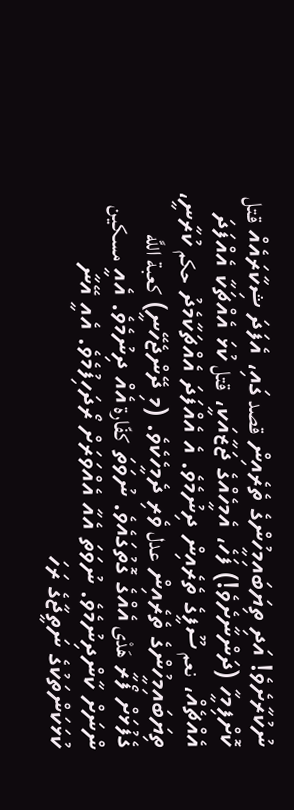ނުކުރާށެވެ! އަދި ތިޔަބައިމީހުންގެ ތެރެއިން قصد ގައި، އެފަދަ ޝިކާރައެއް قتل ކޮށްފިމީހާ (ދަންނާށެވެ!) ފަހެ، އެމީހެއްގެ ޖަޒާއަކީ، قتل ކުޅަ އެއްޗަކާ އެއްފަދަ އެއްޗެއް، نعم ސޫފީގެ ތެރެއިން ދިނުމެވެ. އެ އެއްފަދަ އެއްޗަކާމެދު حكم ކުރާނީ، ތިޔަބައިމީހުންގެ ތެރެއިން عدل ވެރި ދެމީހެކެވެ. (މި ދޭންޖެހޭނީ) كعبة اللَّه ގެފުޅަށް ފޯރާ هَدْى އެއްގެ ގޮތުގައެވެ. ނުވަތަ كفّارة އެއް ދިނުމެވެ. އެއީ مسكين ންނަށް ކާންދިނުމެވެ. ނުވަތަ އެއާ އެއްވަރަށް ރޯދަހިފުމެވެ. އެއީ އޭނާ ކުޅަކަންތަކުގެ ނަތީޖާގެ ރަހަ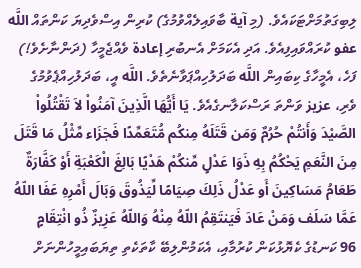ލިބިގަތުމަށްޓަކައެވެ. (މި آية ބާވައިލެއްވުމުގެ) ކުރިން އިސްވެދިޔަ ކަންތައް اللَّه عفو ކުރައްވައިފިއެވެ. އަދި އެކަމަށް އެނބުރި إعادة ވެއްޖެމީހާ (ދަންނާށެވެ!) ފަހެ، އެމީހާގެ ކިބައިން اللَّه ބަދަލުހިއްޕަވާނެތެވެ. اللَّه އީ، ބަދަލުހިއްޕެވުމުގެ ވެރި، عزيز ވަންތަ ރަސްކަލާނގެއެވެ. يَا أَيُّهَا الَّذِينَ آمَنُواْ لاَ تَقْتُلُواْ الصَّيْدَ وَأَنتُمْ حُرُمٌ وَمَن قَتَلَهُ مِنكُم مُّتَعَمِّدًا فَجَزَاء مِّثْلُ مَا قَتَلَ مِنَ النَّعَمِ يَحْكُمُ بِهِ ذَوَا عَدْلٍ مِّنكُمْ هَدْيًا بَالِغَ الْكَعْبَةِ أَوْ كَفَّارَةٌ طَعَامُ مَسَاكِينَ أَو عَدْلُ ذَلِكَ صِيَامًا لِّيَذُوقَ وَبَالَ أَمْرِهِ عَفَا اللّهُ عَمَّا سَلَف وَمَنْ عَادَ فَيَنتَقِمُ اللّهُ مِنْهُ وَاللّهُ عَزِيزٌ ذُو انْتِقَامٍ
96 ކަނޑުގެ ކެޔޮޅުކަން ކުރުމާއި، އެކަމުންލިބޭ ކާތަކެތި ތިޔަބައިމީހުންނަށް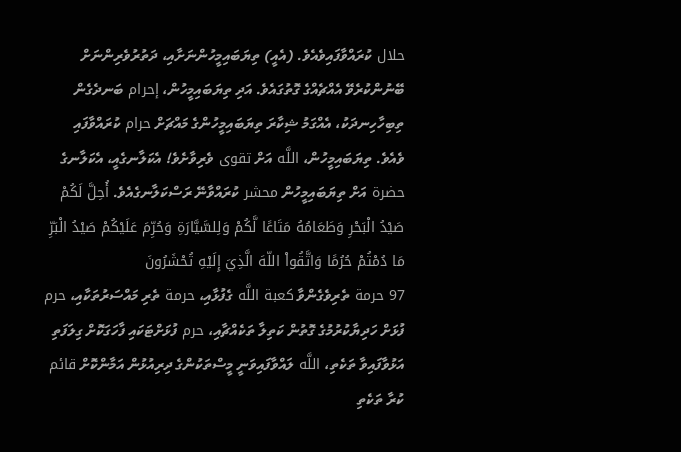حلال ކުރައްވާފައިވެއެވެ. (އެއީ) ތިޔަބައިމީހުންނަށާއި، ދަތުރުވެރިންނަށް ބޭނުންކުރެވޭ އެއްޗެއްގެ ގޮތުގައެވެ. އަދި ތިޔަބައިމީހުން، إحرام ބަނދެގެން ތިބިހާހިނދަކު، އެއްގަމު ޝިކާރަ ތިޔަބައިމީހުންގެ މައްޗަށް حرام ކުރައްވާފައި ވެއެވެ. ތިޔަބައިމީހުން، اللَّه އަށް تقوى ވެރިވާށެވެ! އެކަލާނގެއީ، އެކަލާނގެ حضرة އަށް ތިޔަބައިމީހުން محشر ކުރައްވާނޭ ރަސްކަލާނގެއެވެ. أُحِلَّ لَكُمْ صَيْدُ الْبَحْرِ وَطَعَامُهُ مَتَاعًا لَّكُمْ وَلِلسَّيَّارَةِ وَحُرِّمَ عَلَيْكُمْ صَيْدُ الْبَرِّ مَا دُمْتُمْ حُرُمًا وَاتَّقُواْ اللّهَ الَّذِيَ إِلَيْهِ تُحْشَرُونَ
97 حرمة ތެރިވެގެންވާ كعبة اللَّه ގެފުޅާއި، حرمة ތެރި މައްސަރުތަކާއި، حرم ފުޅަށް ހަދިޔާކުރުމުގެ ގޮތުން ކަތިލާ ތަކެއްޗާއި، حرم ފުޅަށްޓަކައި ފާހަގަކޮށް ގިލަފަތި އަޅުވާފައިވާ ތަކެތި، اللَّه ލައްވާފައިވަނީ މީސްތަކުންގެ ދިރިއުޅުން އަމާންކޮށް قائم ކުރާ ތަކެތި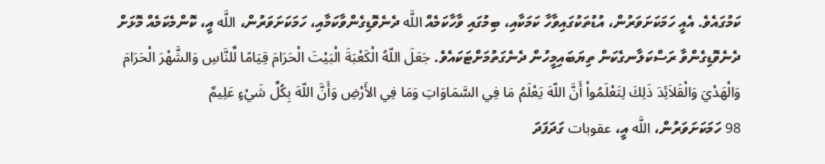ކަމުގައެވެ. އެއީ ހަމަކަށަވަރުން، އުޑުތަކުގައިވާހާ ކަމަކާއި، ބިމުގައި ވާހާކަމެއް اللَّه ދެނެވޮޑިގެންވާކަމާއި، ހަމަކަށަވަރުން، اللَّه އީ، ކޮންމެކަމެއް މޮޅަށް ދެނެވޮޑިގެންވާ ރަސްކަލާނގެކަން ތިޔަބައިމީހުން ދެނެގަތުމަށްޓަކައެވެ. جَعَلَ اللّهُ الْكَعْبَةَ الْبَيْتَ الْحَرَامَ قِيَامًا لِّلنَّاسِ وَالشَّهْرَ الْحَرَامَ وَالْهَدْيَ وَالْقَلاَئِدَ ذَلِكَ لِتَعْلَمُواْ أَنَّ اللّهَ يَعْلَمُ مَا فِي السَّمَاوَاتِ وَمَا فِي الأَرْضِ وَأَنَّ اللّهَ بِكُلِّ شَيْءٍ عَلِيمٌ
98 ހަމަކަށަވަރުން، اللَّه އީ، عقوبات ގަދަފަދަ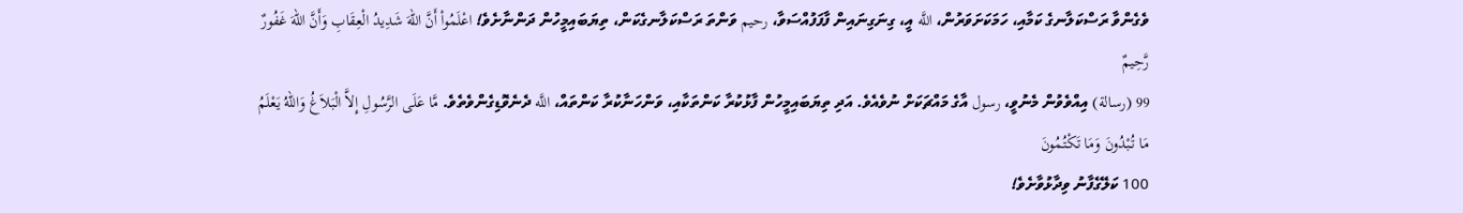ވެގެންވާ ރަސްކަލާނގެ ކަމާއި، ހަމަކަށަވަރުން، اللَّه އީ، ގިނަގިނައިން ފާފަފުއްސަވާ، رحيم ވަންތަ ރަސްކަލާނގެކަން، ތިޔަބައިމީހުން ދަންނާށެވެ! اعْلَمُواْ أَنَّ اللّهَ شَدِيدُ الْعِقَابِ وَأَنَّ اللّهَ غَفُورٌ رَّحِيمٌ
99 (رسالة) އިއްވެވުން މެނުވީ، رسول އާގެ މައްޗަކަށް ނުވެއެވެ. އަދި ތިޔަބައިމީހުން ފާޅުކުރާ ކަންތަކާއި، ވަންހަނާކުރާ ކަންތައް، اللَّه ދެނެވޮޑިގެންވެތެވެ. مَّا عَلَى الرَّسُولِ إِلاَّ الْبَلاَغُ وَاللّهُ يَعْلَمُ مَا تُبْدُونَ وَمَا تَكْتُمُونَ
100 ކަލޭގެފާނު ވިދާޅުވާށެވެ!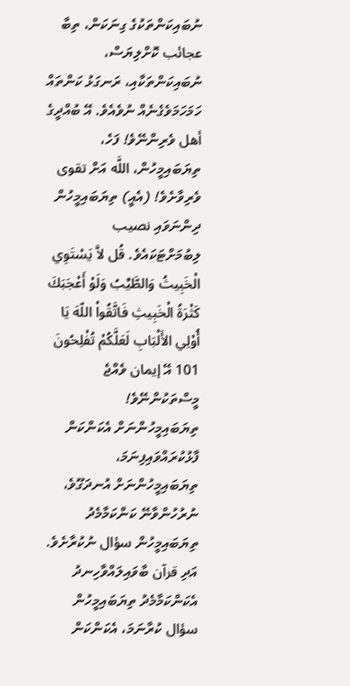ނުބައިކަންތަކުގެ ގިނަކަން، ތިބާ عجائب ކޮށްލިޔަސް، ނުބައިކަންތަކާއި، ރަނގަޅު ކަންތައް ހަމަހަމަވެގެނެއް ނުވެއެވެ. އޭ ބުއްދީގެ أهل ވެރިންނޭވެ! ފަހެ، ތިޔަބައިމީހުން، اللَّه އަށް تقوى ވެރިވާށެވެ! (އެއީ) ތިޔަބައިމީހުން ދިންނަވައި نصيب ލިބުމަށްޓަކައެވެ. قُل لاَّ يَسْتَوِي الْخَبِيثُ وَالطَّيِّبُ وَلَوْ أَعْجَبَكَ كَثْرَةُ الْخَبِيثِ فَاتَّقُواْ اللّهَ يَا أُوْلِي الأَلْبَابِ لَعَلَّكُمْ تُفْلِحُونَ
101 އޭ إيمان ވެއްޖެ މީސްތަކުންނޭވެ! ތިޔަބައިމީހުންނަށް އެކަންކަން ފާޅުކުރައްވައިފިނަމަ، ތިޔަބައިމީހުންނަށް އުނދަގޫވެ، ނުރުހުންވާނޭ ކަންކަމާމެދު ތިޔަބައިމީހުން سؤال ނުކުރާށެވެ. އަދި قرآن ބާވައިލައްވާހިނދު އެކަންކަމާމެދު ތިޔަބައިމީހުން سؤال ކުރާނަމަ، އެކަންކަން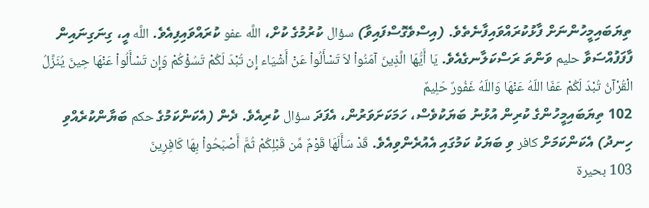ތިޔަބައިމީހުންނަށް ފާޅުކުރައްވައިފާނެތެވެ. (އިސްވެގޮސްފައިވާ) سؤال ކުރުމުގެ ކުށް، اللَّه عفو ކުރައްވައިފިއެވެ. اللَّه އީ، ގިނަގިނައިން ފާފަފުއްސަވާ حليم ވަންތަ ރަސްކަލާނގެއެވެ. يَا أَيُّهَا الَّذِينَ آمَنُواْ لاَ تَسْأَلُواْ عَنْ أَشْيَاء إِن تُبْدَ لَكُمْ تَسُؤْكُمْ وَإِن تَسْأَلُواْ عَنْهَا حِينَ يُنَزَّلُ الْقُرْآنُ تُبْدَ لَكُمْ عَفَا اللّهُ عَنْهَا وَاللّهُ غَفُورٌ حَلِيمٌ
102 ތިޔަބައިމީހުންގެ ކުރިން އުޅުނު ބަޔަކުވެސް، ހަމަކަށަވަރުން، އެފަދަ سؤال ކުރިއެވެ. ދެން (އެކަންކަމުގެ حكم ބަޔާންކުރެއްވި ހިނދު) އެކަންކަމަށް كافر ވި ބަޔަކު ކަމުގައި އެއުރެންވިއެވެ. قَدْ سَأَلَهَا قَوْمٌ مِّن قَبْلِكُمْ ثُمَّ أَصْبَحُواْ بِهَا كَافِرِينَ
103 بحيرة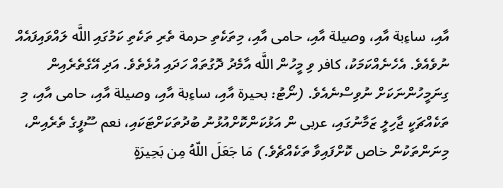އާއި، ساءِبة އާއި، وصيلة އާއި، حامى އާއި، މިތަކެތި حرمة ތެރި ތަކެތި ކަމުގައި اللَّه ލައްވައިފައެއް ނުވެއެވެ. އެހެނެއްކަމަކު، كافر ވި މީހުން اللَّه އާމެދު ދޮގުތައް ހަދައި އުޅެތެވެ. އަދި އޭގެތެރެއިން ގިނަމީހުންނަކަށް ނުވިސްނެއެވެ. (ނޯޓު: بحيرة އާއި، ساءِبة އާއި، وصيلة އާއި، حامى އާއި، މި ތަކެއްޗަކީ ޖާހިލީ ޒަމާނުގައި، عربى ން އަޅުކަންކޮށްއުޅުނު ބުދުތަކަށްޓަކައި، نعم ސޫފީގެ ތެރެއިން، މިނަންތަކުން خاص ކޮށްފައިވާ ތަކެއްޗެވެ.) مَا جَعَلَ اللّهُ مِن بَحِيرَةٍ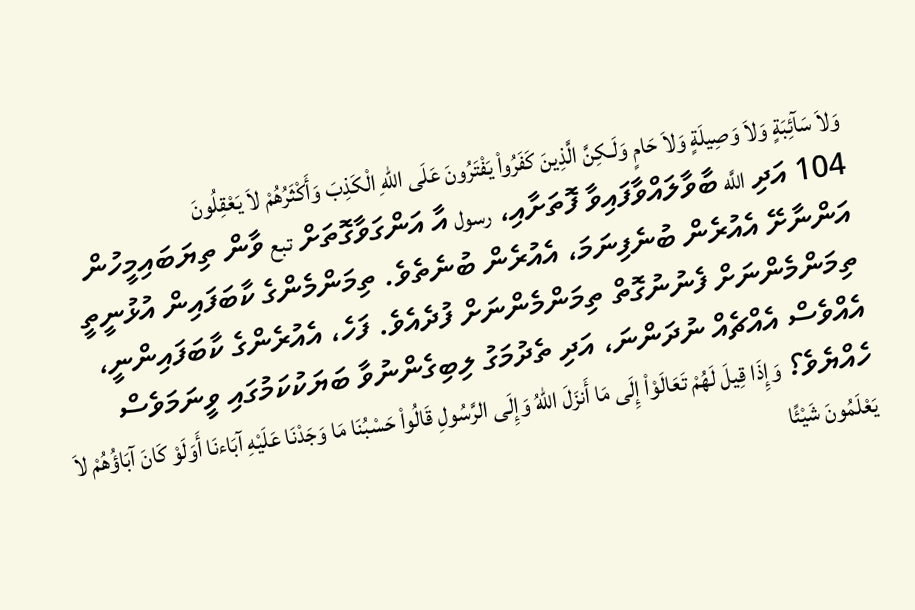وَلاَ سَآئِبَةٍ وَلاَ وَصِيلَةٍ وَلاَ حَامٍ وَلَـكِنَّ الَّذِينَ كَفَرُواْ يَفْتَرُونَ عَلَى اللّهِ الْكَذِبَ وَأَكْثَرُهُمْ لاَ يَعْقِلُونَ
104 އަދި اللَّه ބާވާލައްވާފައިވާ ފޮތަށާއި، رسول އާ އަންގަވާގޮތަށް تبع ވާން ތިޔަބައިމީހުން އަންނާށޭ އެއުރެން ބުނެފިނަމަ، އެއުރެން ބުނެތެވެ. ތިމަންމެންގެ ކާބަފައިން އުޅުނީތީ ތިމަންމެންނަށް ފެނުނުގޮތް ތިމަންމެންނަށް ފުދެއެވެ. ފަހެ، އެއުރެންގެ ކާބަފައިންނީ، އެއްވެސް އެއްޗެއް ނުދަންނަ، އަދި ތެދުމަގު ލިބިގެންނުވާ ބަޔަކުކަމުގައި ވީނަމަވެސް ހެއްޔެވެ؟ وَإِذَا قِيلَ لَهُمْ تَعَالَوْاْ إِلَى مَا أَنزَلَ اللّهُ وَإِلَى الرَّسُولِ قَالُواْ حَسْبُنَا مَا وَجَدْنَا عَلَيْهِ آبَاءنَا أَوَلَوْ كَانَ آبَاؤُهُمْ لاَ يَعْلَمُونَ شَيْئًا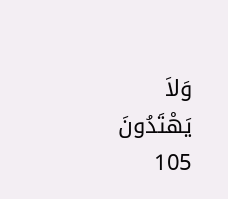وَلاَ يَهْتَدُونَ
105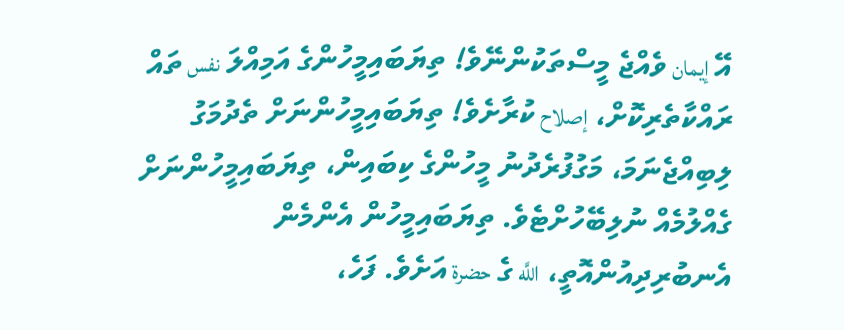އޭ إيمان ވެއްޖެ މީސްތަކުންނޭވެ! ތިޔަބައިމީހުންގެ އަމިއްލަ نفس ތައް ރައްކާތެރިކޮށް، إصلاح ކުރާށެވެ! ތިޔަބައިމީހުންނަށް ތެދުމަގު ލިބިއްޖެނަމަ، މަގުފުރެދުނު މީހުންގެ ކިބައިން، ތިޔަބައިމީހުންނަށް ގެއްލުމެއް ނުލިބޭހުށްޓެވެ. ތިޔަބައިމީހުން އެންމެން އެނބުރިދިއުންއޮތީ، اللَّه ގެ حضرة އަށެވެ. ފަހެ،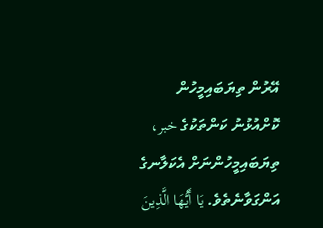އޭރުން ތިޔަބައިމީހުން ކޮށްއުޅުނު ކަންތަކުގެ خبر، ތިޔަބައިމީހުންނަށް އެކަލާނގެ އަންގަވާނެތެވެ. يَا أَيُّهَا الَّذِينَ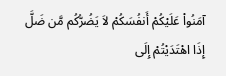آمَنُواْ عَلَيْكُمْ أَنفُسَكُمْ لاَ يَضُرُّكُم مَّن ضَلَّ إِذَا اهْتَدَيْتُمْ إِلَى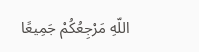اللّهِ مَرْجِعُكُمْ جَمِيعًا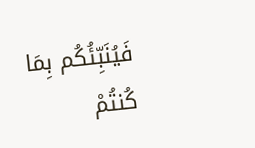فَيُنَبِّئُكُم بِمَا كُنتُمْ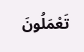تَعْمَلُونَ